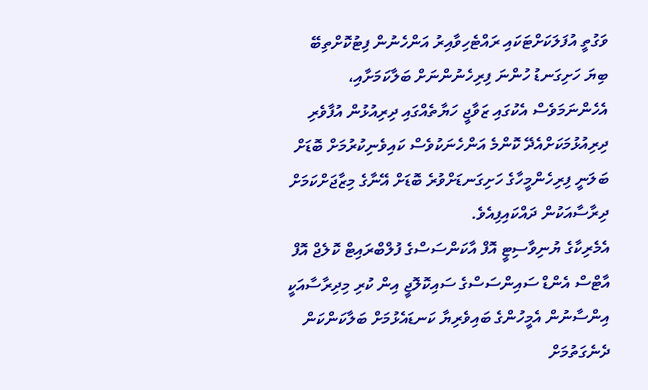ވަގުތީ އުފަލަކަށްޓަކައި ރައްޓެހިވާއިރު އަންހެނުން ފިޓުކޮށްތިބޭ ބިޔަ ހަށިގަނޑު ހުންނަ ފިރިހެނުންނަށް ބަލާކަމަށާއި، އެހެންނަމަވެސް އެކުގައި ޒަވާޖީ ހަޔާތެއްގައި ދިރިއުޅުން އުފާވެރި ދިރިއުޅުމަކަށްއެދޭ ކޮންމެ އަންހެނަކުވެސް ކައިވެނިކުރުމަށް ބޮޑަށް ބަލަނީ ފިރިހެންމީހާގެ ހަށިގަނޑަށްވުރެ ބޮޑަށް އޭނާގެ މިޒާޖަށްކަމަށް ދިރާސާއަކުން ދައްކައިފިއެވެ.
އެމެރިކާގެ ޔުނިވާސިޓީ އޮފް އާކަންސަސްގެ ފުލްބްރައިޓް ކޮލެޖް އޮފް އާޓްސް އެންޑް ސައިންސަސްގެ ސައިކޮލޮޖީ އިން ކުރި މިދިރާސާއަކީ އިންސާނުން އެމީހުންގެ ބައިވެރިޔާ ކަނޑައެޅުމަށް ބަލާކަންކަން ދެނެގަތުމަށް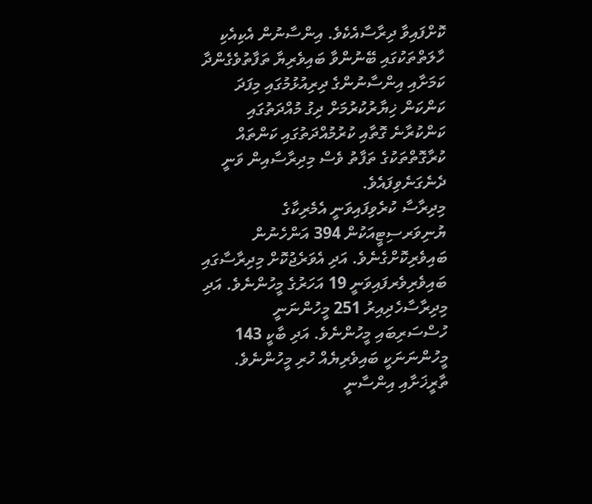ކޮށްފައިވާ ދިރާސާއެކެވެ. އިންސާނުން އެކިއެކި ހާލަތްތަކުގައި ބޭނުންވާ ބައިވެރިޔާ ތަފާތުވެގެންދާ ކަމަށާއި އިންސާނުންގެ ދިރިއުޅުމުގައި މިފަދަ ކަންކަން ޚިޔާރުކުރުމަށް ދިގު މުއްދަތުގައި ކަންކުރާނެ ގޮތާއި ކުރުމުއްދަތުގައި ކަންތައް ކުރާގޮތްތަކުގެ ތަފާތު ވެސް މިދިރާސާއިން ވަނީ ދެނެގަނެވިފައެވެ.
މިދިރާސާ ކުރެވިފައިވަނީ އެމެރިކާގެ ޔުނިވަރސިޓީއަކުން 394 އަންހެނުން ބައިވެރިކޮށްގެނެވެ. އަދި އެވަރެޖުކޮށް މިދިރާސާގައި ބައިވެރިވެރފައިވަނީ 19 އަހަރުގެ މީހުންނެވެ. އަދި މިދިރާސާހެދިއިރު 251 މީހުންނަނީ ހުސްސަރިބައި މީހުންނެވެ. އަދި ބާކީ 143 މީހުންނަނަކީ ބައިވެރިޔެއް ހުރި މީހުންނެވެ. ތާރީޚަށާއި އިންސާނީ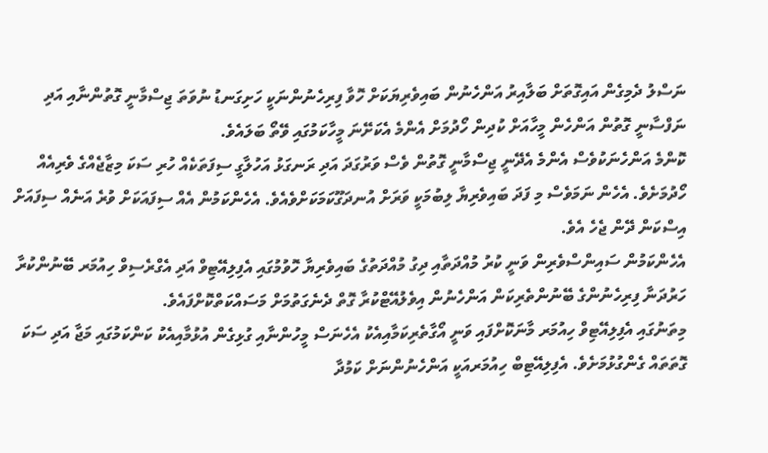ނަސްލު ދެމިގެން އައިގޮތަށް ބަލާއިރު އަންހެނުން ބައިވެރިޔަކަށް ހޮވާ ފިރިހެނުންނަކީ ހަށިގަނޑު ނުވަތަ ޖިސްމާނީ ގޮތުންނާއި އަދި ނަފްސާނީ ގޮތުން އަންހެން މީހާއަށް ކުދިން ހޯދުމަށް އެންމެ އެކަށޭނަ މީހާކަމުގައި ވޭތޯ ބަލައެވެ.
ކޮންމެ އަންހެނަކުވެސް އެންމެ އެދޭނީ ޖިސްމާނީ ގޮތުން ވެސް ވަރުގަދަ އަދި ރަނގަޅު އަހުލާގީ ސިފަތަކެއް ހުރި ސަކަ މިޒާޖެއްގެ ވެރިއެއް ހޯދުމަށެވެ. އެހެން ނަމަވެސް މި ފަދަ ބައިވެރިޔާ ލިބުމަކީ ވަރަށް އުނދަގޫކަމަކަށްވެއެވެ. އެހެންކަމުން އެއް ސިފައަކަށް ވުރެ އަނެއް ސިފައަށް އިސްކަން ދޭން ޖެހެ އެވެ.
އެހެންކަމުން ސައިންސްވެރިން ވަނީ ކުރު މުއްދަތާއި ދިގު މުއްދަތުގެ ބައިވެރިޔާ ހޮވުމުގައި އެފިލިއޭޓިވް އަދި އެގްރެސިވް ހިއުމަރ ބޭނުންކުރާ ހަރުދަނާ ފިރިހެނުންގެ ބޭނުންތެރިކަން އަންހެނުން އިވެލުއޭޓްކުރާ ގޮތް ދެނެގަތުމަށް މަސައްކަތްކޮށްފައެވެ.
މިތަނުގައި އެފިލިއޭޓިވް ހިއުމަރ މާނަކޮށްފައި ވަނީ އޯގާތެރިކަމާއިއެކު އެހެނަސް މީހުންނާއި ގުޅިގެން އުޅުމާއިއެކު ކަންކަމުގައި މަޖާ އަދި ސަކަ ގޮތަތައް ގެންގުޅުމަށެވެ. އެފިލިއޭޓިބް ހިއުމަރއަކީ އަންހެނުންނަށް ކަމުދާ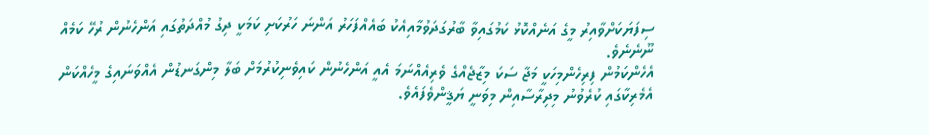ސިފަޔަކަށްވާއިރު މީގެ އަނެއްކޮޅު ކަމުގައިވާ ބާރުގަދަވުމާއިއެކު ބައެއްފަހަރު އަންނަ ހަރުކަށި ކަމަކީ ދިގު މުއްދަތުގައި އަންހެނުން ރުހޭ ކަމެއް ނޫނެނެވެ.
އެހެންކަމުން ފިރިހެންމިހަކީ މަޖާ ސަކަ މިޒާޖެއްގެ ވެރިއެއްނަމަ އެއީ އަންހެނުން ކައިވެނިކުރުމަށް ބަލާ މިންގަނޑުން އެއްވަނައިގެ މީހެއްކަން އެމެރިކާގައި ކުރެވުނު މިދިރާސާއިން މިވަނީ ޔަޤީންވެފައެވެ.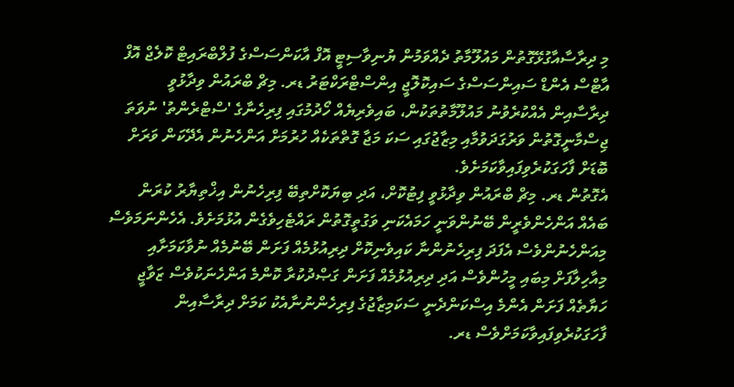މި ދިރާސާއާގުޅޭގޮތުން މައުލޫމާތު ދެއްވަމުން ޔުނިވާސިޓީ އޮފް އާކަންސަސްގެ ފުލްބްރައިޓް ކޮލެޖް އޮފް އާޓްސް އެންޑް ސައިންސަސްގެ ސައިކޮލޮޖީ އިންސްޓްރަކްޓަރު ޑރ. މިޗް ބްރައުން ވިދާޅުވީ ދިރާސާއިން އެއްކުރެވުނު މައުލޫމާތުތަކުން، ބައިވެރިޔެއް ހޯދުމުގައި ފިރިހެނާގެ 'ސްޓްރެންތު' ނުވަތަ ޖިސްމާނީގޮތުން ވަރުގަދަވުމާއި މިޒާޖުގައި ސަކަ މަޖާ ގޮތްތަކެއް ހުރުމަށް އަންހެނުން އެދޭކަން ވަރަށް ބޮޑަށް ފާހަގަކުރެވިފައިވާކަމަށެވެ.
އެގޮތުން ޑރ. މިޗް ބްރައުން ވިދާޅުވީ ފިޓުކޮށް، އަދި ބިޔަކޮށްތިބޭ ފިރިހެނުން އިޚްތިޔާރު ކުރަން ބައެއް އަންހެންވެރީން ބޭނުންވަނީ ހަމައެކަނި ވަގުތީގޮތުން ރައްޓެހިވެގެން އުޅުމަށެވެ. އެހެންނަމަވެސް މިއަންހެނުންވެސް އެފަދަ ފިރިހެނުންނާ ކައިވެނިކޮށް ދިރިއުޅުމެއް ފަށަން ބޭނުމެއް ނުވާކަމަށާއި މިއާހިލާފަށް މިބައި މީހުންވެސް އަދި ދިރިއުޅުމެއް ފަށަން ގަޞްދުކުރާ ކޮންމެ އަންހެނަކުވެސް ޒަވާޖީ ހަޔާތެއް ފަށަން އެންމެ އިސްކަންދެނީ ސަކަމިޒާޖުގެ ފިރިހެންނުނާއެކު ކަމަށް ދިރާސާއިން ފާހަގަކުރެވިފައިވާކަމަށްވެސް ޑރ.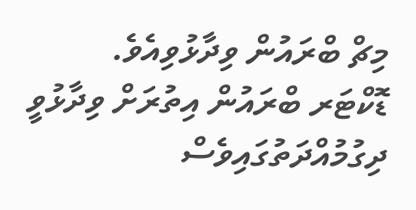މިޗް ބްރައުން ވިދާޅުވިއެވެ.
ޑޮކްޓަރ ބްރައުން އިތުރަށް ވިދާޅުވީ ދިގުމުއްދަތުގައިވެސް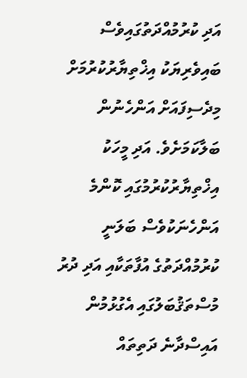އަދި ކުރުމުއްދަތުގައިވެސް ބައިވެރިޔަކު އިޚްތިޔާރުކުރުމަށް މިދެސިފައަށް އަންހެނުން ބަލާކަމަށެވެ. އަދި މީހަކު އިޚްތިޔާރުކުރުމުގައި ކޮންމެ އަންހެނަކުވެސް ބަލަނީ ކުރުމުއްދަތުގެ އުފާތަކާއި އަދި ދުރު މުސްތަޤުބަލުގައި އެގުޅުމުން އައިސްދާނެ ދަތިތައް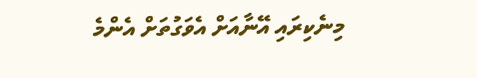މިނެކިރައި އޭނާއަށް އެވަގުތަށް އެންމެ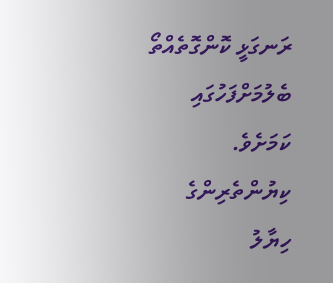ރަނގަޅީ ކޮންގޮތެއްތޯ ބެލުމަށްފަހުގައި ކަމަށެވެ.
ކިޔުންތެރިންގެ ހިޔާލު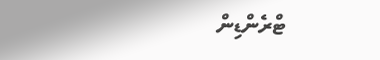ޓްރެންޑިން